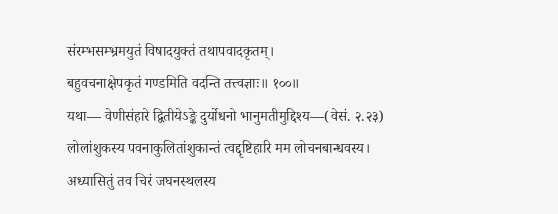संरम्भसम्भ्रमयुतं विषादयुक्तं तथापवादकृतम्।
बहुवचनाक्षेपकृतं गण्डमिति वदन्ति तत्त्वज्ञाः॥ १००॥
यथा— वेणीसंहारे द्वितीयेऽङ्के दुर्योधनो भानुमतीमुद्दिश्य—(वेसं. २.२३)
लोलांशुकस्य पवनाकुलितांशुकान्तं त्वद्दृष्टिहारि मम लोचनबान्धवस्य।
अध्यासितुं तव चिरं जघनस्थलस्य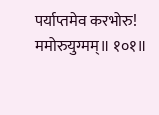पर्याप्तमेव करभोरु! ममोरुयुग्मम्॥ १०१॥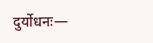दुर्योधनः—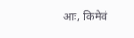आः, किमेवं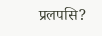प्रलपसि?